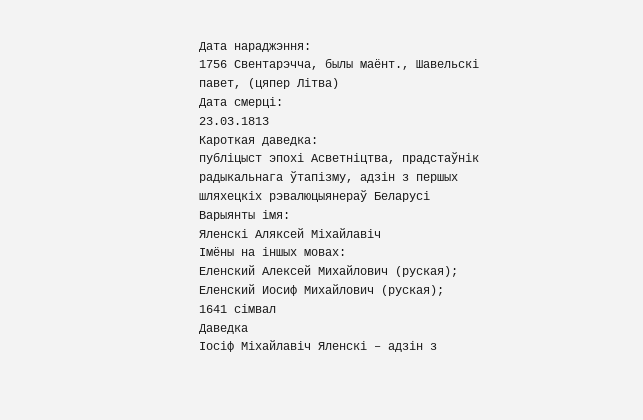Дата нараджэння:
1756 Свентарэчча, былы маёнт., Шавельскі павет, (цяпер Літва)
Дата смерці:
23.03.1813
Кароткая даведка:
публіцыст эпохі Асветніцтва, прадстаўнік радыкальнага ўтапізму, адзін з першых шляхецкіх рэвалюцыянераў Беларусі
Варыянты імя:
Яленскі Аляксей Міхайлавіч
Імёны на іншых мовах:
Еленский Алексей Михайлович (руская); Еленский Иосиф Михайлович (руская);
1641 сімвал
Даведка
Іосіф Міхайлавіч Яленскі – адзін з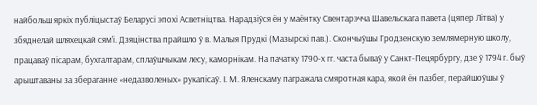найбольш яркіх публіцыстаў Беларусі эпохі Асветніцтва. Нарадзіўся ён у маёнтку Свентарэчча Шавельскага павета (цяпер Літва) у збяднелай шляхецкай сям’і. Дзяцінства прайшло ў в. Малыя Прудкі (Мазырскі пав.). Скончыўшы Гродзенскую землямерную школу, працаваў пісарам, бухгалтарам, сплаўшчыкам лесу, каморнікам. На пачатку 1790-х гг. часта бываў у Санкт-Пецярбургу, дзе ў 1794 г. быў арыштаваны за збераганне «недазволеных» рукапісаў. І. М. Яленскаму пагражала смяротная кара, якой ён пазбег, перайшоўшы ў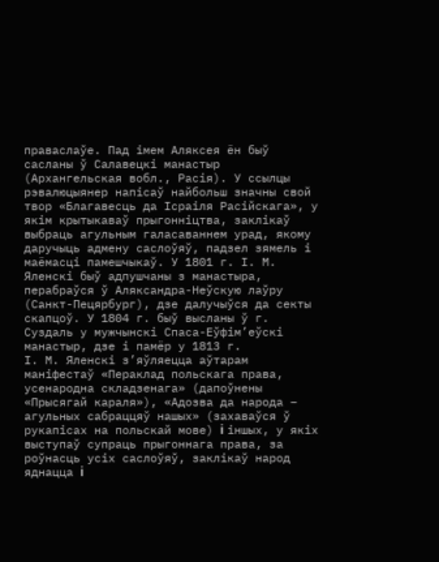праваслаўе. Пад імем Аляксея ён быў сасланы ў Салавецкі манастыр (Архангельская вобл., Расія). У ссылцы рэвалюцыянер напісаў найбольш значны свой твор «Благавесць да Ісраіля Расійскага», у якім крытыкаваў прыгонніцтва, заклікаў выбраць агульным галасаваннем урад, якому даручыць адмену саслоўяў, падзел зямель і маёмасці памешчыкаў. У 1801 г. І. М. Яленскі быў адпушчаны з манастыра, перабраўся ў Аляксандра-Неўскую лаўру (Санкт-Пецярбург), дзе далучыўся да секты скапцоў. У 1804 г. быў высланы ў г. Суздаль у мужчынскі Спаса-Еўфім’еўскі манастыр, дзе і памёр у 1813 г.
І. М. Яленскі з’яўляецца аўтарам маніфестаў «Пераклад польскага права, усенародна складзенага» (дапоўнены «Прысягай караля»), «Адозва да народа – агульных сабраццяў нашых» (захаваўся ў рукапісах на польскай мове) i іншых, у якіх выступаў супраць прыгоннага права, за роўнасць усіх саслоўяў, заклікаў народ яднацца i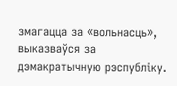змагацца за «вольнасць», выказваўся за дэмакратычную рэспубліку.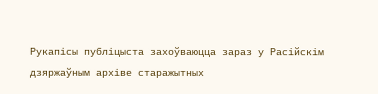Рукапісы публіцыста захоўваюцца зараз у Расійскім дзяржаўным архіве старажытных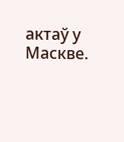актаў у Маскве.